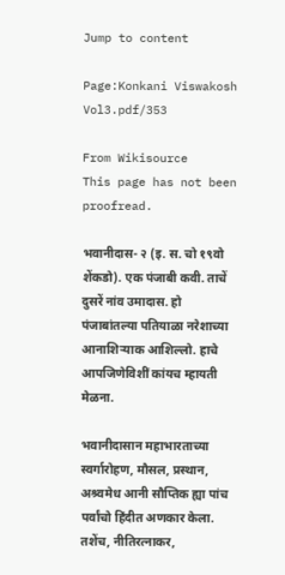Jump to content

Page:Konkani Viswakosh Vol3.pdf/353

From Wikisource
This page has not been proofread.

भवानीदास- २ (इ. स. चो १९वो शेंकडो). एक पंजाबी कवी. ताचें दुसरें नांव उमादास. हो पंजाबांतल्या पतियाळा नरेशाच्या आनाशिऱ्याक आशिल्लो. हाचे आपजिणेविशीं कांयच म्हायती मेळना.

भवानीदासान महाभारताच्या स्वर्गारोहण, मौसल, प्रस्थान, अश्र्वमेध आनी सौप्तिक ह्या पांच पर्वांचो हिंदीत अणकार केला. तशेंच, नीतिरत्नाकर,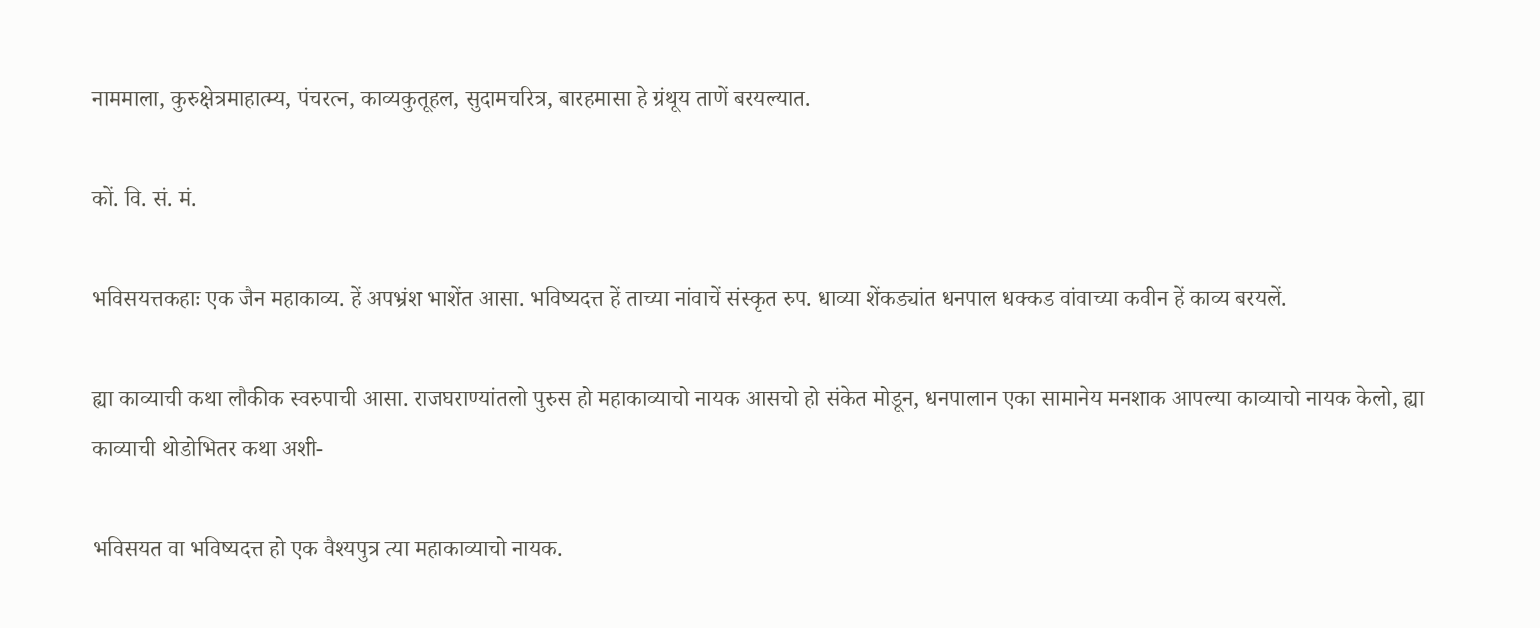नाममाला, कुरुक्षेत्रमाहात्म्य, पंचरत्न, काव्यकुतूहल, सुदामचरित्र, बारहमासा हे ग्रंथूय ताणें बरयल्यात.

कों. वि. सं. मं.

भविसयत्तकहाः एक जैन महाकाव्य. हें अपभ्रंश भाशेंत आसा. भविष्यदत्त हें ताच्या नांवाचें संस्कृत रुप. धाव्या शेंकड्यांत धनपाल धक्कड वांवाच्या कवीन हें काव्य बरयलें.

ह्या काव्याची कथा लौकीक स्वरुपाची आसा. राजघराण्यांतलो पुरुस हो महाकाव्याचो नायक आसचो हो संकेत मोडून, धनपालान एका सामानेय मनशाक आपल्या काव्याचो नायक केलो, ह्या काव्याची थोडोभितर कथा अशी-

भविसयत वा भविष्यदत्त हो एक वैश्यपुत्र त्या महाकाव्याचो नायक.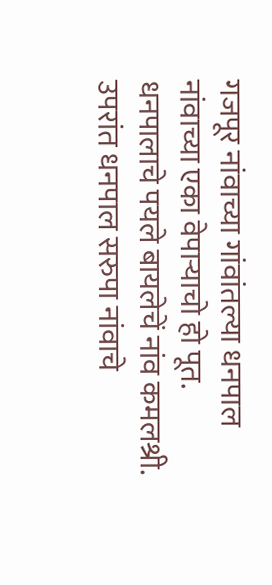गजपूर नांवाच्या गांवांतल्या धनपाल नांवाच्या एका वेपाऱ्याचो हो पूत. धनपालाचे पयले बायलेचें नांव कमलश्री. उपरांत धनपाल सरुपा नांवाचे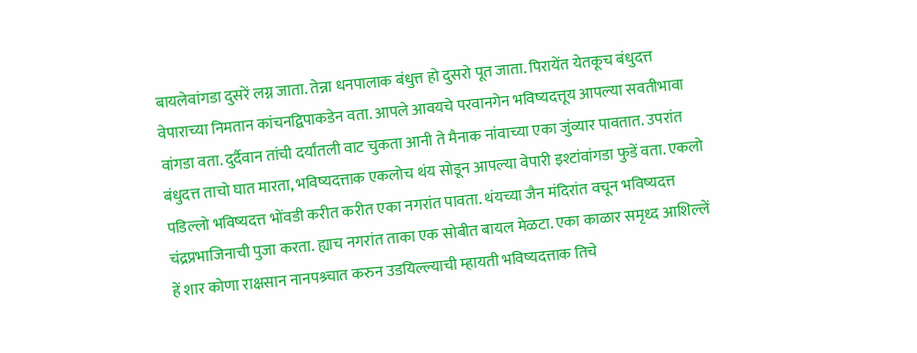बायलेवांगडा दुसरें लग्न जाता. तेन्ना धनपालाक बंधुत्त हो दुसरो पूत जाता. पिरायेंत येतकूच बंधुदत्त वेपाराच्या निमतान कांचनद्विपाकडेन वता. आपले आवयचे परवानगेन भविष्यदत्तूय आपल्या सवतीभावा वांगडा वता. दुर्दैवान तांची दर्यांतली वाट चुकता आनी ते मैनाक नांवाच्या एका जुंव्यार पावतात. उपरांत बंधुदत्त ताचो घात मारता, भविष्यदत्ताक एकलोच थंय सोडून आपल्या वेपारी इश्टांवांगडा फुडें वता. एकलो पडिल्लो भविष्यदत्त भोंवडी करीत करीत एका नगरांत पावता. थंयच्या जैन मंदिरांत वचून भविष्यदत्त चंद्रप्रभाजिनाची पुजा करता. ह्याच नगरांत ताका एक सोबीत बायल मेळटा. एका काळार समृध्द आशिल्लें हें शार कोणा राक्षसान नानपश्र्चात करुन उडयिल्ल्याची म्हायती भविष्यदत्ताक तिचे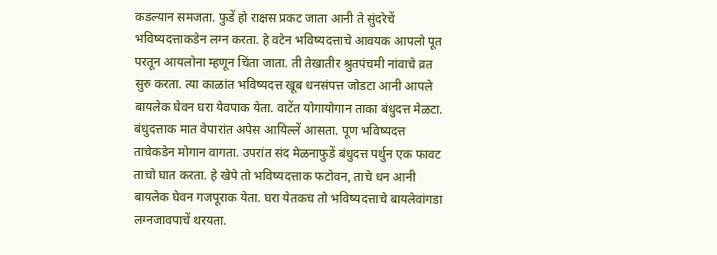कडल्यान समजता. फुडें हो राक्षस प्रकट जाता आनी ते सुंदरेचें भविष्यदत्ताकडेन लग्न करता. हे वटेन भविष्यदत्ताचे आवयक आपलो पूत परतून आयलोना म्हणून चिंता जाता. ती तेखातीर श्रुतपंचमी नांवाचे व्रत सुरु करता. त्या काळांत भविष्यदत्त खूब धनसंपत्त जोडटा आनी आपले बायलेक घेवन घरा येवपाक येता. वाटेंत योगायोगान ताका बंधुदत्त मेळटा. बंधुदत्ताक मात वेपारांत अपेस आयिल्लें आसता. पूण भविष्यदत्त ताचेकडेन मोगान वागता. उपरांत संद मेळनाफुडें बंधुदत्त पर्थुन एक फावट ताचो घात करता. हे खेपे तो भविष्यदत्ताक फटोवन, ताचे धन आनी बायलेक घेवन गजपूराक येता. घरा येतकच तो भविष्यदत्ताचे बायलेवांगडा लग्नजावपाचें थरयता.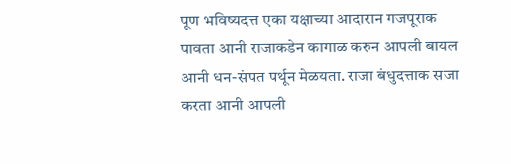पूण भविष्यदत्त एका यक्षाच्या आदारान गजपूराक पावता आनी राजाकडेन कागाळ करुन आपली बायल आनी धन-संपत पर्थून मेळयता. राजा बंधुदत्ताक सजा करता आनी आपली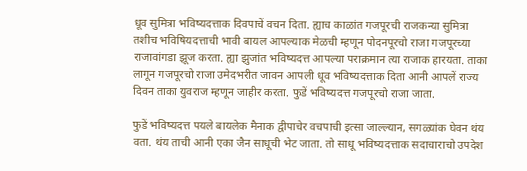धूव सुमित्रा भविष्यदत्ताक दिवपाचें वचन दिता. ह्याच काळांत गजपूरची राजकन्या सुमित्रा तशीच भविषियदत्ताची भावी बायल आपल्याक मेळची म्हणून पोदनपूरचो राजा गजपूरच्या राजावांगडा झूज करता. ह्या झुजांत भविष्यदत्त आपल्या पराक्रमान त्या राजाक हारयता. ताका लागून गजपूरचो राजा उमेदभरीत जावन आपली धूव भविष्यदत्ताक दिता आनी आपलें राज्य दिवन ताका युवराज म्हणून जाहीर करता. फुडें भविष्यदत्त गजपूरचो राजा जाता.

फुडें भविष्यदत्त पयले बायलेक मैनाक द्वीपाचेर वचपाची इत्सा जाल्ल्यान, सगळ्यांक घेवन थंय वता. थंय ताची आनी एका जैन साधूची भेट जाता. तो साधू भविष्यदत्ताक सदाचाराचो उपदेश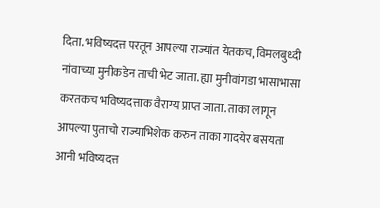दिता. भविष्यदत्त परतून आपल्या राज्यांत येतकच, विमलबुध्दी नांवाच्या मुनीकडेन ताची भेट जाता. ह्या मुनीवांगडा भासाभासा करतकच भविष्यदत्ताक वैराग्य प्राप्त जाता. ताका लागून आपल्या पुताचो राज्याभिशेक करुन ताका गादयेर बसयता आनी भविष्यदत्त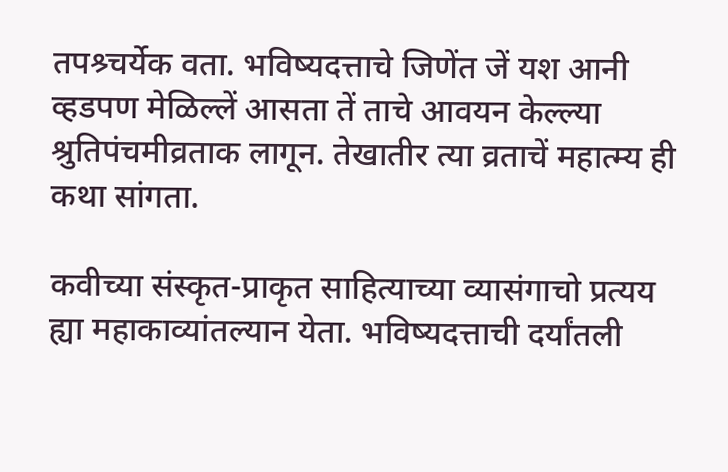तपश्र्चर्येक वता. भविष्यदत्ताचे जिणेंत जें यश आनी व्हडपण मेळिल्लें आसता तें ताचे आवयन केल्ल्या श्रुतिपंचमीव्रताक लागून. तेखातीर त्या व्रताचें महात्म्य ही कथा सांगता.

कवीच्या संस्कृत-प्राकृत साहित्याच्या व्यासंगाचो प्रत्यय ह्या महाकाव्यांतल्यान येता. भविष्यदत्ताची दर्यांतली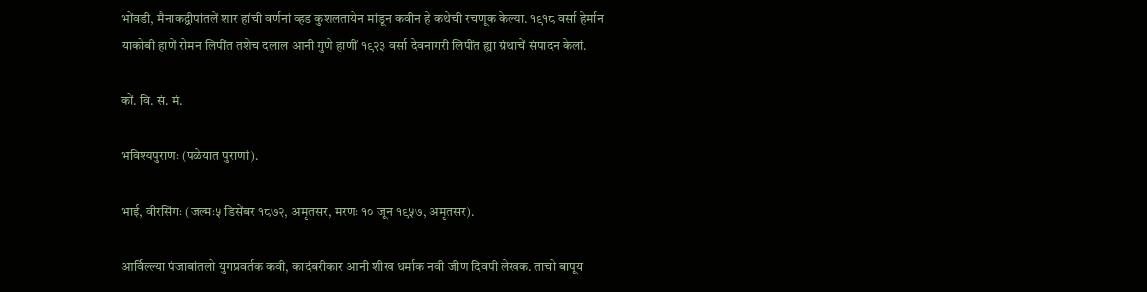भोंवडी, मैनाकद्वीपांतलें शार हांची वर्णनां व्हड कुशलतायेन मांडून कवीन हे कथेची रचणूक केल्या. १९१८ वर्सा हेर्मान याकोबी हाणें रोमन लिपींत तशेच दलाल आनी गुणे हाणीं १९२३ वर्सा देवनागरी लिपींत ह्या ग्रंथाचें संपादन केलां.

कों. वि. सं. मं.

भविश्यपुराणः (पळेयात पुराणां).

भाई, वीरसिंगः (जल्मः५ डिसेंबर १८७२, अमृतसर, मरणः १० जून १९५७, अमृतसर).

आर्विल्ल्या पंजाबांतलो युगप्रवर्तक कवी, कादंबरीकार आनी शीख धर्माक नवी जीण दिवपी लेखक. ताचो बापूय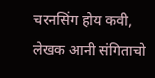चरनसिंग होय कवी, लेखक आनी संगिताचो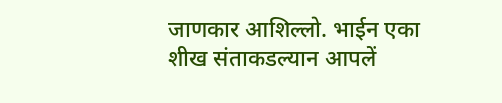जाणकार आशिल्लो. भाईन एका शीख संताकडल्यान आपलें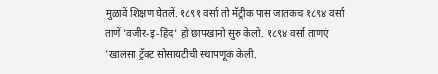मुळावें शिक्षण घेतलें. १८९१ वर्सा तो मॅट्रीक पास जातकच १८९४ वर्सा ताणें 'वजीर-इ-हिंद' हो छापखानो सुरु केलो. १८९४ वर्सा ताणएं 'खालसा ट्रॅक्ट सोसायटीची स्थापणूक केली.